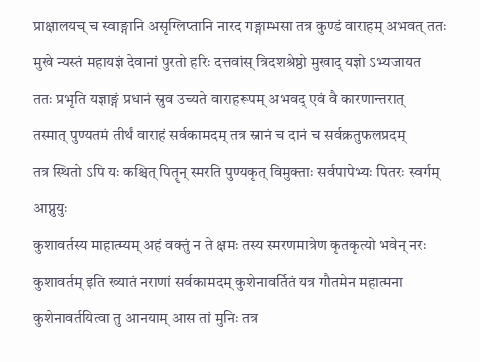प्राक्षालयच् च स्वाङ्गानि असृग्लिप्तानि नारद गङ्गाम्भसा तत्र कुण्डं वाराहम् अभवत् ततः
मुखे न्यस्तं महायज्ञं देवानां पुरतो हरिः दत्तवांस् त्रिदशश्रेष्ठो मुखाद् यज्ञो ऽभ्यजायत
ततः प्रभृति यज्ञाङ्गं प्रधानं स्रुव उच्यते वाराहरूपम् अभवद् एवं वै कारणान्तरात्
तस्मात् पुण्यतमं तीर्थं वाराहं सर्वकामदम् तत्र स्नानं च दानं च सर्वक्रतुफलप्रदम्
तत्र स्थितो ऽपि यः कश्चित् पितॄन् स्मरति पुण्यकृत् विमुक्ताः सर्वपापेभ्यः पितरः स्वर्गम् आप्नुयुः
कुशावर्तस्य माहात्म्यम् अहं वक्तुं न ते क्षमः तस्य स्मरणमात्रेण कृतकृत्यो भवेन् नरः
कुशावर्तम् इति ख्यातं नराणां सर्वकामदम् कुशेनावर्तितं यत्र गौतमेन महात्मना
कुशेनावर्तयित्वा तु आनयाम् आस तां मुनिः तत्र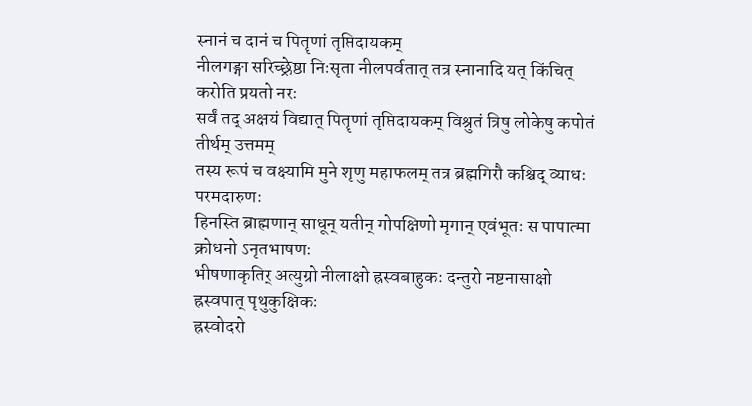स्नानं च दानं च पितॄणां तृप्तिदायकम्
नीलगङ्गा सरिच्छ्रेष्ठा निःसृता नीलपर्वतात् तत्र स्नानादि यत् किंचित् करोति प्रयतो नरः
सर्वं तद् अक्षयं विद्यात् पितॄणां तृप्तिदायकम् विश्रुतं त्रिषु लोकेषु कपोतं तीर्थम् उत्तमम्
तस्य रूपं च वक्ष्यामि मुने शृणु महाफलम् तत्र ब्रह्मगिरौ कश्चिद् व्याधः परमदारुणः
हिनस्ति ब्राह्मणान् साधून् यतीन् गोपक्षिणो मृगान् एवंभूतः स पापात्मा क्रोधनो ऽनृतभाषणः
भीषणाकृतिर् अत्युग्रो नीलाक्षो ह्रस्वबाहुकः दन्तुरो नष्टनासाक्षो ह्रस्वपात् पृथुकुक्षिकः
ह्रस्वोदरो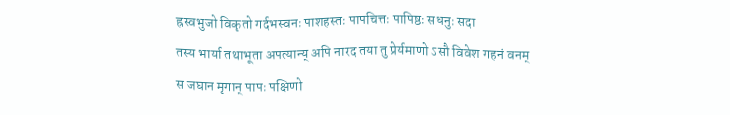ह्रस्वभुजो विकृतो गर्दभस्वनः पाशहस्तः पापचित्तः पापिष्ठः सधनुः सदा
तस्य भार्या तथाभूता अपत्यान्य् अपि नारद तया तु प्रेर्यमाणो ऽसौ विवेश गहनं वनम्
स जघान मृगान् पापः पक्षिणो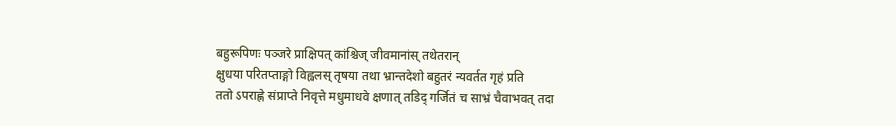बहुरूपिणः पञ्जरे प्राक्षिपत् कांश्चिज् जीवमानांस् तथेतरान्
क्षुधया परितप्ताङ्गो विह्वलस् तृषया तथा भ्रान्तदेशो बहुतरं न्यवर्तत गृहं प्रति
ततो ऽपराह्णे संप्राप्ते निवृत्ते मधुमाधवे क्षणात् तडिद् गर्जितं च साभ्रं चैवाभवत् तदा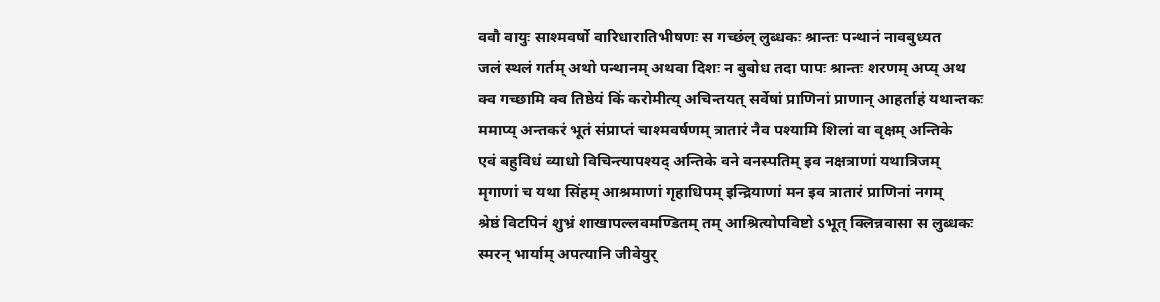ववौ वायुः साश्मवर्षो वारिधारातिभीषणः स गच्छंल् लुब्धकः श्रान्तः पन्थानं नावबुध्यत
जलं स्थलं गर्तम् अथो पन्थानम् अथवा दिशः न बुबोध तदा पापः श्रान्तः शरणम् अप्य् अथ
क्व गच्छामि क्व तिष्ठेयं किं करोमीत्य् अचिन्तयत् सर्वेषां प्राणिनां प्राणान् आहर्ताहं यथान्तकः
ममाप्य् अन्तकरं भूतं संप्राप्तं चाश्मवर्षणम् त्रातारं नैव पश्यामि शिलां वा वृक्षम् अन्तिके
एवं बहुविधं व्याधो विचिन्त्यापश्यद् अन्तिके वने वनस्पतिम् इव नक्षत्राणां यथात्रिजम्
मृगाणां च यथा सिंहम् आश्रमाणां गृहाधिपम् इन्द्रियाणां मन इव त्रातारं प्राणिनां नगम्
श्रेष्ठं विटपिनं शुभ्रं शाखापल्लवमण्डितम् तम् आश्रित्योपविष्टो ऽभूत् क्लिन्नवासा स लुब्धकः
स्मरन् भार्याम् अपत्यानि जीवेयुर्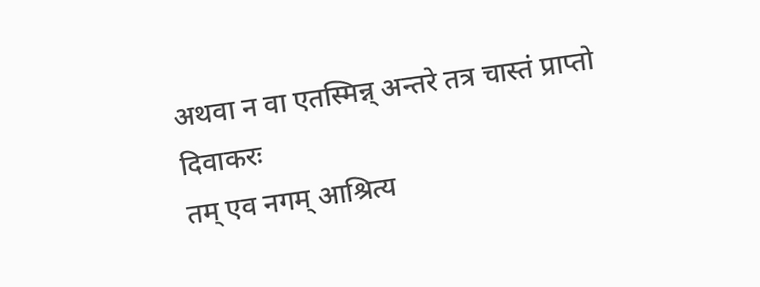अथवा न वा एतस्मिन्न् अन्तरे तत्र चास्तं प्राप्तो दिवाकरः
तम् एव नगम् आश्रित्य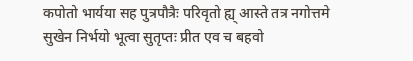कपोतो भार्यया सह पुत्रपौत्रैः परिवृतो ह्य् आस्ते तत्र नगोत्तमे
सुखेन निर्भयो भूत्वा सुतृप्तः प्रीत एव च बहवो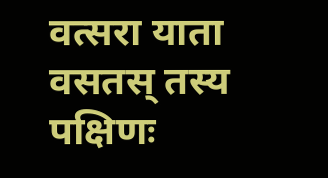वत्सरा याता वसतस् तस्य पक्षिणः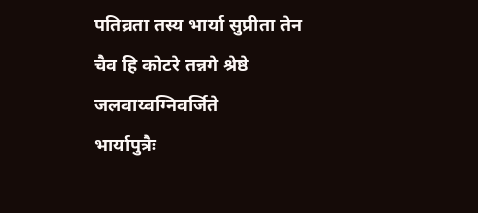पतिव्रता तस्य भार्या सुप्रीता तेन चैव हि कोटरे तन्नगे श्रेष्ठे जलवाय्वग्निवर्जिते
भार्यापुत्रैः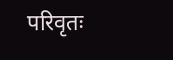परिवृतः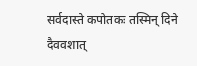सर्वदास्ते कपोतकः तस्मिन् दिने दैववशात्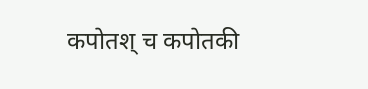कपोतश् च कपोतकी